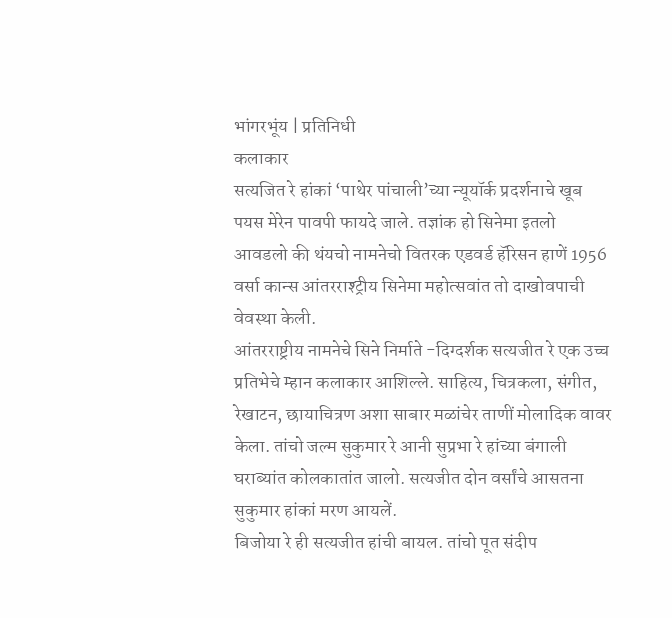भांगरभूंय | प्रतिनिधी
कलाकार
सत्यजित रे हांकां ‘पाथेर पांचाली’च्या न्यूयॉर्क प्रदर्शनाचे खूब पयस मेरेन पावपी फायदे जाले. तज्ञांक हो सिनेमा इतलो आवडलो की थंयचो नामनेचो वितरक एडवर्ड हॅरिसन हाणें 1956 वर्सा कान्स आंतरराश्ट्रीय सिनेमा महोत्सवांत तो दाखोवपाची वेवस्था केली.
आंतरराष्ट्रीय नामनेचे सिने निर्माते -दिग्दर्शक सत्यजीत रे एक उच्च प्रतिभेचे म्हान कलाकार आशिल्ले. साहित्य, चित्रकला, संगीत, रेखाटन, छायाचित्रण अशा साबार मळांचेर ताणीं मोलादिक वावर केला. तांचो जल्म सुकुमार रे आनी सुप्रभा रे हांच्या बंगाली घराब्यांत कोलकातांत जालो. सत्यजीत दोन वर्सांचे आसतना सुकुमार हांकां मरण आयलें.
बिजोया रे ही सत्यजीत हांची बायल. तांचो पूत संदीप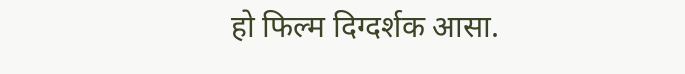हो फिल्म दिग्दर्शक आसा.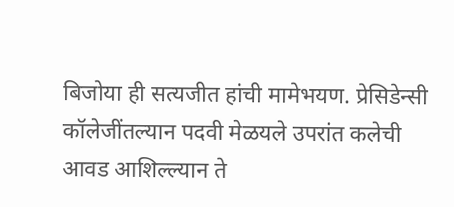बिजोया ही सत्यजीत हांची मामेभयण. प्रेसिडेन्सी कॉलेजींतल्यान पदवी मेळयले उपरांत कलेची आवड आशिल्ल्यान ते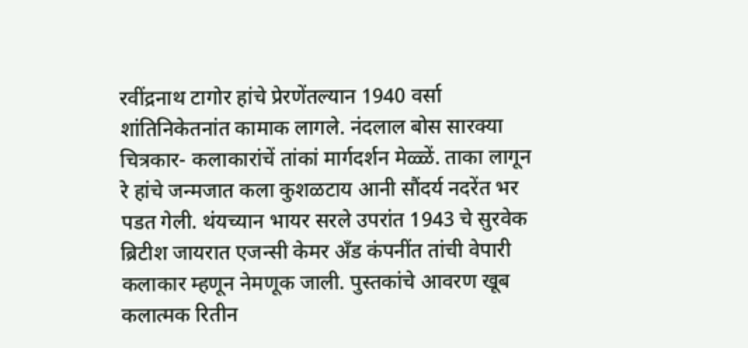रवींद्रनाथ टागोर हांचे प्रेरणेंतल्यान 1940 वर्सा शांतिनिकेतनांत कामाक लागले. नंदलाल बोस सारक्या चित्रकार- कलाकारांचें तांकां मार्गदर्शन मेळ्ळें. ताका लागून रे हांचे जन्मजात कला कुशळटाय आनी सौंदर्य नदरेंत भर पडत गेली. थंयच्यान भायर सरले उपरांत 1943 चे सुरवेक ब्रिटीश जायरात एजन्सी केमर अँड कंपनींत तांची वेपारी कलाकार म्हणून नेमणूक जाली. पुस्तकांचे आवरण खूब कलात्मक रितीन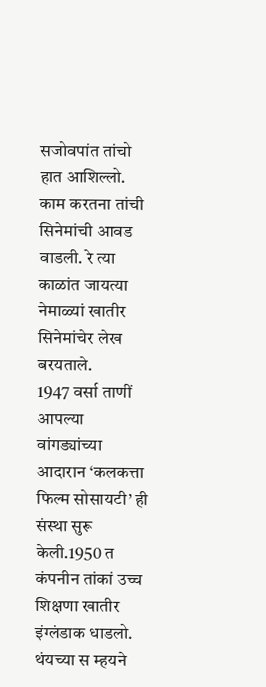सजोवपांत तांचो हात आशिल्लो. काम करतना तांची सिनेमांची आवड वाडली. रे त्या काळांत जायत्या नेमाळ्यां खातीर सिनेमांचेर लेख बरयताले.
1947 वर्सा ताणीं आपल्या वांगड्यांच्या आदारान ‘कलकत्ता फिल्म सोसायटी’ ही संस्था सुरू केली.1950 त कंपनीन तांकां उच्च शिक्षणा खातीर इंग्लंडाक धाडलो. थंयच्या स म्हयने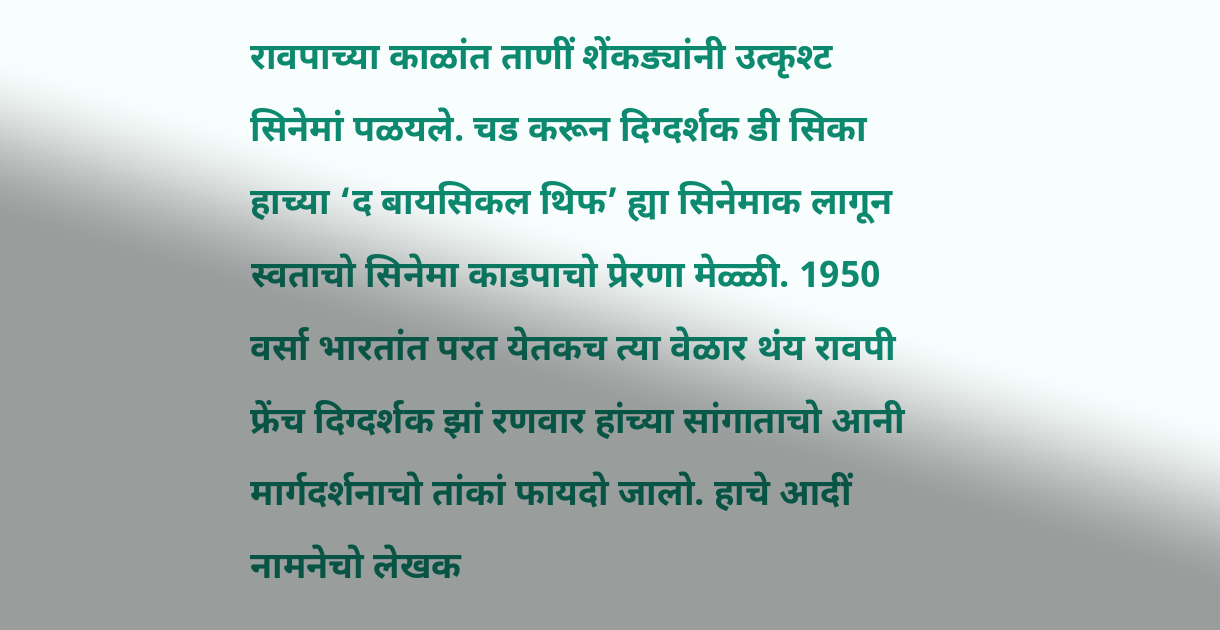रावपाच्या काळांत ताणीं शेंकड्यांनी उत्कृश्ट सिनेमां पळयले. चड करून दिग्दर्शक डी सिका हाच्या ‘द बायसिकल थिफ’ ह्या सिनेमाक लागून स्वताचो सिनेमा काडपाचो प्रेरणा मेळ्ळी. 1950 वर्सा भारतांत परत येतकच त्या वेळार थंय रावपी फ्रेंच दिग्दर्शक झां रणवार हांच्या सांगाताचो आनी मार्गदर्शनाचो तांकां फायदो जालो. हाचे आदीं नामनेचो लेखक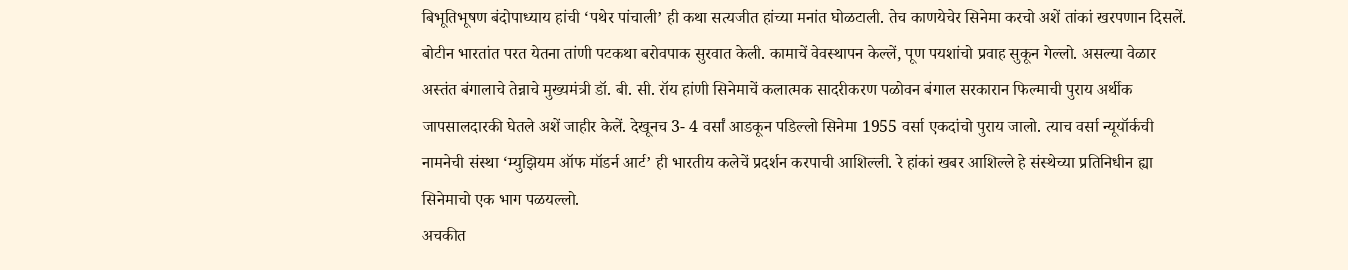बिभूतिभूषण बंदोपाध्याय हांची ‘पथेर पांचाली’ ही कथा सत्यजीत हांच्या मनांत घोळटाली. तेच काणयेचेर सिनेमा करचो अशें तांकां खरपणान दिसलें. बोटीन भारतांत परत येतना तांणी पटकथा बरोवपाक सुरवात केली. कामाचें वेवस्थापन केल्लें, पूण पयशांचो प्रवाह सुकून गेल्लो. असल्या वेळार अस्तंत बंगालाचे तेन्नाचे मुख्यमंत्री डॉ. बी. सी. रॉय हांणी सिनेमाचें कलात्मक सादरीकरण पळोवन बंगाल सरकारान फिल्माची पुराय अर्थीक जापसालदारकी घेतले अशें जाहीर केलें. देखूनच 3- 4 वर्सां आडकून पडिल्लो सिनेमा 1955 वर्सा एकदांचो पुराय जालो. त्याच वर्सा न्यूयॉर्कची नामनेची संस्था ‘म्युझियम ऑफ मॉडर्न आर्ट’ ही भारतीय कलेचें प्रदर्शन करपाची आशिल्ली. रे हांकां खबर आशिल्ले हे संस्थेच्या प्रतिनिधीन ह्या सिनेमाचो एक भाग पळयल्लो.
अचकीत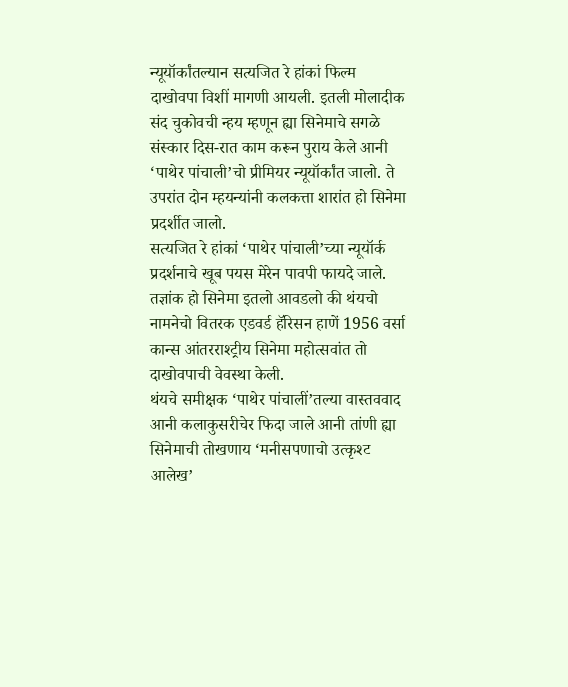न्यूयॉर्कांतल्यान सत्यजित रे हांकां फिल्म दाखोवपा विशीं मागणी आयली. इतली मोलादीक संद चुकोवची न्हय म्हणून ह्या सिनेमाचे सगळे संस्कार दिस-रात काम करून पुराय केले आनी ‘पाथेर पांचाली’चो प्रीमियर न्यूयॉर्कांत जालो. ते उपरांत दोन म्हयन्यांनी कलकत्ता शारांत हो सिनेमा प्रदर्शीत जालो.
सत्यजित रे हांकां ‘पाथेर पांचाली’च्या न्यूयॉर्क प्रदर्शनाचे खूब पयस मेरेन पावपी फायदे जाले. तज्ञांक हो सिनेमा इतलो आवडलो की थंयचो नामनेचो वितरक एडवर्ड हॅरिसन हाणें 1956 वर्सा कान्स आंतरराश्ट्रीय सिनेमा महोत्सवांत तो दाखोवपाची वेवस्था केली.
थंयचे समीक्षक ‘पाथेर पांचालीं’तल्या वास्तववाद आनी कलाकुसरीचेर फिदा जाले आनी तांणी ह्या सिनेमाची तोखणाय ‘मनीसपणाचो उत्कृश्ट आलेख’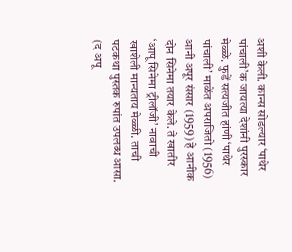अशी केली. कान्स सोडल्यार ‘पाथेर पांचाली’क जायत्या देशांनी पुरस्कार मेळ्ळे. फुडें सत्यजीत हांणी ‘पाथेर पांचाली’ माळेंत अपराजितो (1956) आनी अपूर संसार (1959) हे आनीक दोन सिनेमा तयार केले. ते खातीर ‘आपू सिनेमा ट्रीलॉजी’ नावाची खाशेली मान्यताय मेळ्ळी. ताची पटकथा पुस्तक रुपांत उपलब्ध आसा. (द अपू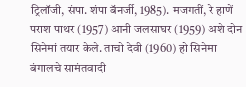ट्रिलॉजी, संपा. शंपा बॅनर्जी, 1985). मजगतीं, रे हाणें पराश पाथर (1957) आनी जलसाघर (1959) अशे दोन सिनेमां तयार केले. ताचो देवी (1960) हो सिनेमा बंगालचे सामंतवादी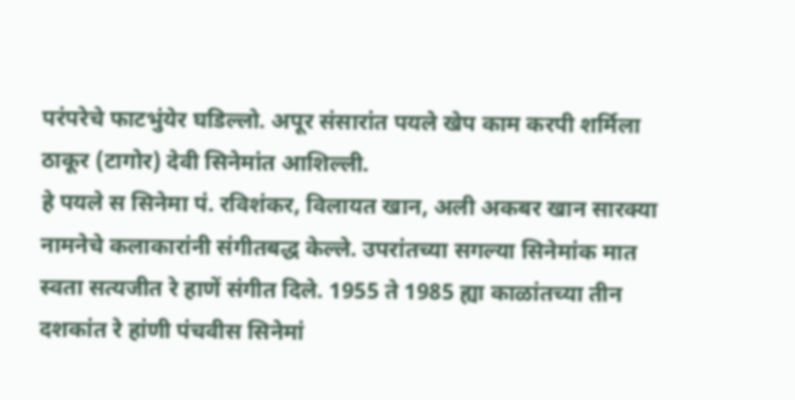परंपरेचे फाटभुंयेर घडिल्लो. अपूर संसारांत पयले खेप काम करपी शर्मिला ठाकूर (टागोर) देवी सिनेमांत आशिल्ली.
हे पयले स सिनेमा पं. रविशंकर, विलायत खान, अली अकबर खान सारक्या नामनेचे कलाकारांनी संगीतबद्ध केल्ले. उपरांतच्या सगल्या सिनेमांक मात स्वता सत्यजीत रे हाणें संगीत दिले. 1955 ते 1985 ह्या काळांतच्या तीन दशकांत रे हांणी पंचवीस सिनेमां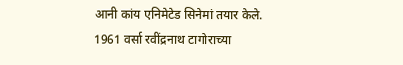आनी कांय एनिमेटेड सिनेमां तयार केले. 1961 वर्सा रवींद्रनाथ टागोराच्या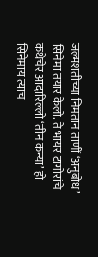जल्मशतीच्या निमतान ताणीं ‘अनुबोध’ सिनेमा तयार केलो. ते भायर टागोरांचे कथेचेर आदारिल्लो ‘तीन कन्या’ हो सिनेमाय त्याच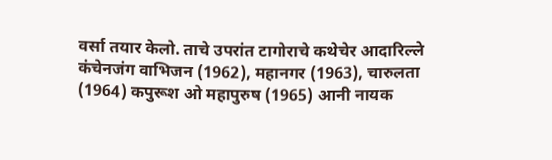वर्सा तयार केलो. ताचे उपरांत टागोराचे कथेचेर आदारिल्ले कंचेनजंग वाभिजन (1962), महानगर (1963), चारुलता (1964) कपुरूश ओ महापुरुष (1965) आनी नायक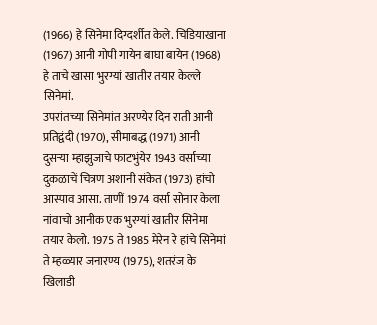(1966) हे सिनेमा दिग्दर्शीत केले. चिडियाखाना (1967) आनी गोपी गायेन बाघा बायेन (1968) हे ताचे खासा भुरग्यां खातीर तयार केल्ले सिनेमां.
उपरांतच्या सिनेमांत अरण्येर दिन राती आनी प्रतिद्वंदी (1970), सीमाबद्ध (1971) आनी दुसऱ्या म्हाझुजाचे फाटभुंयेर 1943 वर्साच्या दुकळाचें चित्रण अशानी संकेत (1973) हांचो आस्पाव आसा. ताणीं 1974 वर्सा सोनार केला नांवाचो आनीक एक भुरग्यां खातीर सिनेमा तयार केलो. 1975 ते 1985 मेरेन रे हांचे सिनेमां ते म्हळ्यार जनारण्य (1975), शतरंज के खिलाडी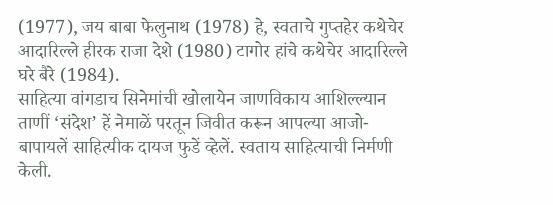(1977), जय बाबा फेलुनाथ (1978) हे, स्वताचे गुप्तहेर कथेचेर आदारिल्ले हीरक राजा देशे (1980) टागोर हांचे कथेचेर आदारिल्ले घरे बैरे (1984).
साहित्या वांगडाच सिनेमांची खोलायेन जाणविकाय आशिल्ल्यान ताणीं ‘संदेश’ हें नेमाळें परतून जिवीत करून आपल्या आजो- बापायलें साहित्यीक दायज फुडें व्हेलें. स्वताय साहित्याची निर्मणी केली.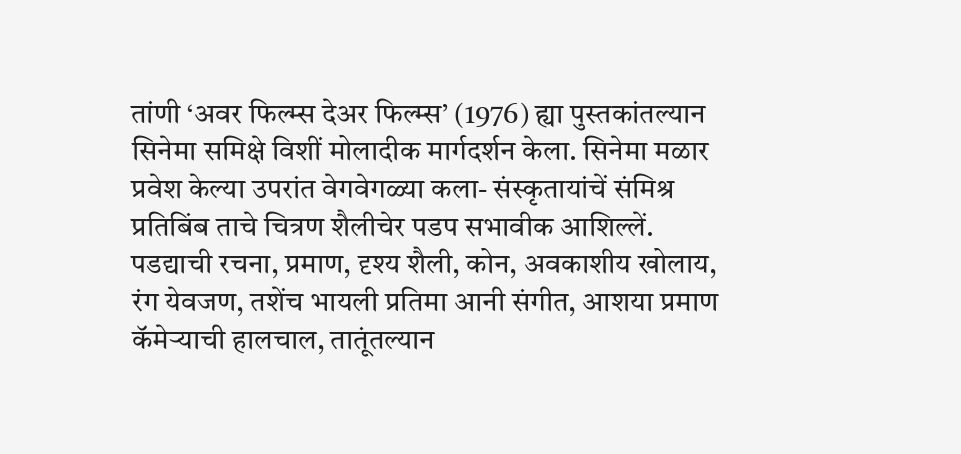तांणी ‘अवर फिल्म्स देअर फिल्म्स’ (1976) ह्या पुस्तकांतल्यान सिनेमा समिक्षे विशीं मोलादीक मार्गदर्शन केला. सिनेमा मळार प्रवेश केल्या उपरांत वेगवेगळ्या कला- संस्कृतायांचें संमिश्र प्रतिबिंब ताचे चित्रण शैलीचेर पडप सभावीक आशिल्लें. पडद्याची रचना, प्रमाण, दृश्य शैली, कोन, अवकाशीय खोलाय, रंग येवजण, तशेंच भायली प्रतिमा आनी संगीत, आशया प्रमाण कॅमेऱ्याची हालचाल, तातूंतल्यान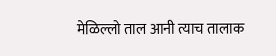मेळिल्लो ताल आनी त्याच तालाक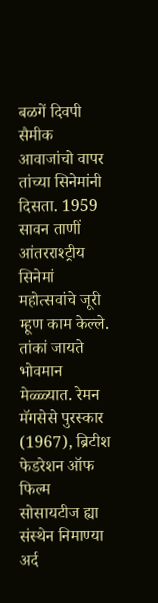बळगें दिवपी सैमीक आवाजांचो वापर तांच्या सिनेमांनी दिसता. 1959 सावन ताणीं आंतरराश्ट्रीय सिनेमां महोत्सवांचे जूरी म्हूण काम केल्ले.
तांकां जायते भोवमान मेळ्ळ्यात. रेमन मॅगसेसे पुरस्कार (1967), ब्रिटीश फेडरेशन ऑफ फिल्म सोसायटीज ह्या संस्थेन निमाण्या अर्द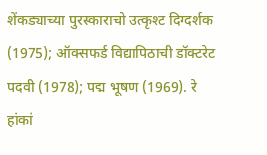शेंकड्याच्या पुरस्काराचो उत्कृश्ट दिग्दर्शक (1975); ऑक्सफर्ड विद्यापिठाची डॉक्टरेट पदवी (1978); पद्म भूषण (1969). रे हांकां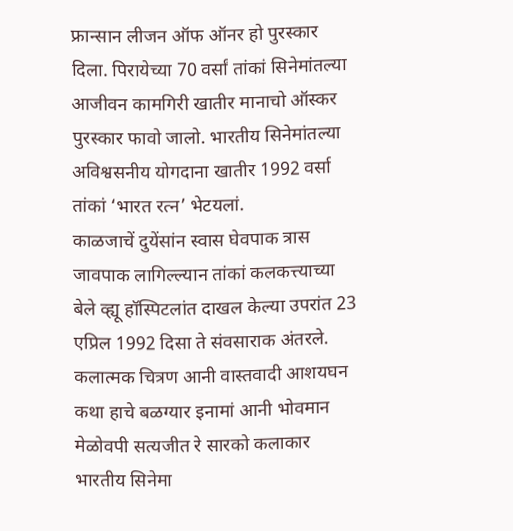फ्रान्सान लीजन ऑफ ऑनर हो पुरस्कार दिला. पिरायेच्या 70 वर्सां तांकां सिनेमांतल्या आजीवन कामगिरी खातीर मानाचो ऑस्कर पुरस्कार फावो जालो. भारतीय सिनेमांतल्या अविश्वसनीय योगदाना खातीर 1992 वर्सा तांकां ‘भारत रत्न’ भेटयलां.
काळजाचें दुयेंसांन स्वास घेवपाक त्रास जावपाक लागिल्ल्यान तांकां कलकत्त्याच्या बेले व्ह्यू हॉस्पिटलांत दाखल केल्या उपरांत 23 एप्रिल 1992 दिसा ते संवसाराक अंतरले. कलात्मक चित्रण आनी वास्तवादी आशयघन कथा हाचे बळग्यार इनामां आनी भोवमान मेळोवपी सत्यजीत रे सारको कलाकार भारतीय सिनेमा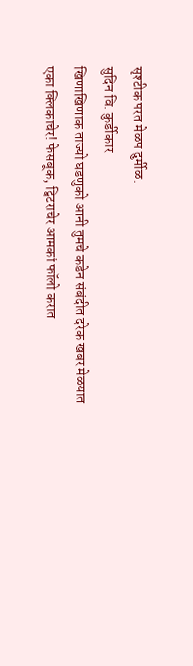सृश्टीक परत मेळप दुर्मीळ.
सुदिन वि. कुर्डीकार
खिणाखिणाक ताज्यो घडणुको आनी तुमचे कडेन संबंदीत दरेक खबर मेळयात एका क्लिकाचेर! फेसबूक, ट्विटराचेर आमकां फॉलो करात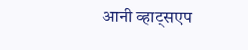आनी व्हाट्सएप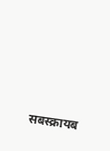सबस्क्रायब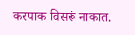करपाक विसरूं नाकात.